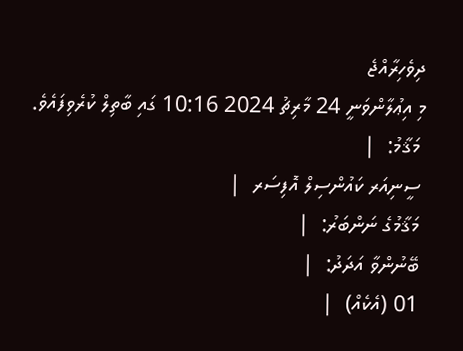ދިވެހިރާއްޖެ
މި އިޢުލާންވަނީ 24 މާރިޗު 2024 10:16 ގައި ބާތިލް ކުރެވިފައެވެ.
 މަޤާމު:  |
 ސީނިއަރ ކައުންސިލް އޮފިސަރ  |
 މަޤާމުގެ ނަންބަރު:  |
 ބޭނުންވާ އަދަދު:  |
 01 (އެކެއް)  |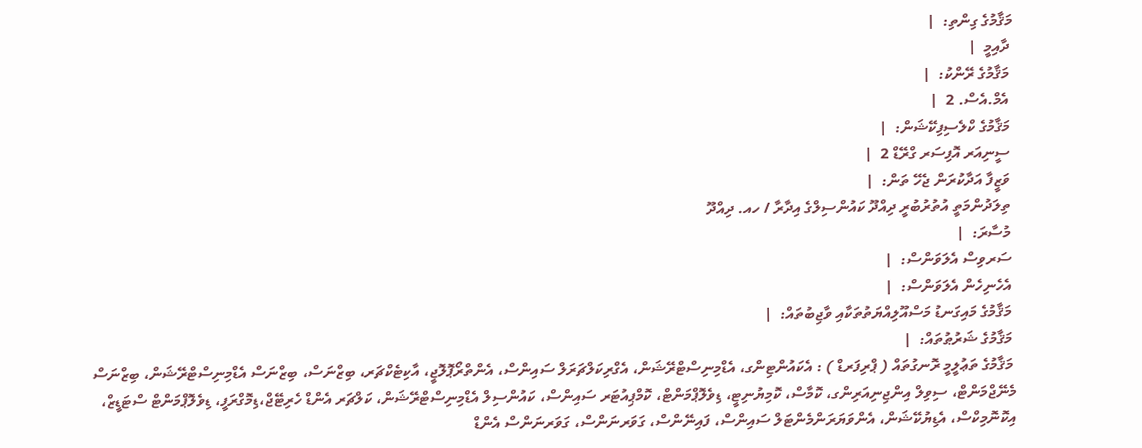މަޤާމުގެ ގިންތި:  |
 ދާއިމީ  |
 މަޤާމުގެ ރޭންކު:  |
 އެމް.އެސް. 2  |
 މަޤާމުގެ ކްލެސިފިކޭޝަން:  |
 ސީނިއަރ އޮފިސަރ ގްރޭޑް 2  |
 ވަޒީފާ އަދާކުރަން ޖެހޭ ތަން:  |
 ތިލަދުންމަތީ އުތުރުބުރީ ދިއްދޫ ކައުންސިލްގެ އިދާރާ / ހއ. ދިއްދޫ
 މުސާރަ:  |
 ސަރވިސް އެލަވަންސް:  |
 އެހެނިހެން އެލަވަންސް:  |
 މަޤާމުގެ މައިގަނޑު މަސްއޫލިއްޔަތުތަކާއި ވާޖިބުތައް:  |
 މަޤާމުގެ ޝަރުޠުތައް:  |
 މަޤާމުގެ ތަޢުލީމީ ރޮނގުތައް ( ޕްރިފަރޑް ) : އެކައުންޓިންގ، އެޑްމިނިސްޓްރޭޝަން، އެގްރިކަލްޗަރަލް ސައިންސް، އެންތްރޯޕޮލޮޖީ، އާކިޓެކްޗަރ، ބިޒްނަސް، ބިޒްނަސް އެޑްމިނިސްޓްރޭޝަން، ބިޒްނަސް މެނޭޖްމަންޓް، ސިވިލް އިންޖިނިއަރިންގ، ކޮމާސް، ކޮމިޔުނިޓީ، ޑިވެލޮޕްމަންޓް، ކޮމްޕިއުޓަރ ސައިންސް، ކައުންސިލް އެޑްމިނިސްޓްރޭޝަން، ކަލްޗަރ އެންޑް ހެރިޓޭޖް،ޑިމޮގްރަފީ، ޑިވެލޮޕްމަންޓް ސްޓަޑީޒް، އިކޮނޮމިކްސް، އެޑިޔުކޭޝަން، އެންވަޔަރަންމެންޓަލް ސައިންސް، ފައިނޭންސް، ގަވަރނަންސް، ގަވަރނަންސް އެންޑް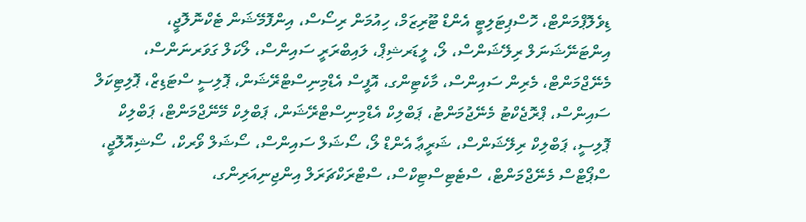ޑިވެލޮޕްމަންޓް، ހޮސްޕިޓަލިޓީ އެންޑް ޓޫރިޒަމް، ހިއުމަން ރިސޯސް، އިންފޮމޭޝަން ޓެކްނޮލޮޖީ، އިންޓަނޭޝަނަލް ރިލޭޝަންސް، ލޯ، ލީޑަރޝިޕް، ލައިބްރަރީ ސައިންސް، ލޯކަލް ގަވަރނަންސް، މެނޭޖްމަންޓް، މެރިން ސައިންސް، މާކެޓިންގ، އޮފީސް އެޑްމިނިސްޓްރޭޝަން، ޕޮލިސީ ސްޓަޑިޒް، ޕޮލިޓިކަލް ސައިންސް، ޕްރޮޖެކްޓު މެނޭޖުމަންޓު، ޕަބްލިކް އެޑްމިނިސްޓްރޭޝަން، ޕަބްލިކް މޭނޭޖްމަންޓް، ޕަބްލިކް ޕޮލިސީ، ޕަބްލިކް ރިލޭޝަންސް، ޝަރީޢާ އެންޑް ލޯ، ސޯޝަލް ސައިންސް، ސޯޝަލް ވޯރކް، ސޯޝިއޮލޮޖީ، ސްޕޯޓްސް މެނޭޖްމަންޓް، ސްޓެޓިސްޓިކްސް، ސްޓްރަކްޗަރަލް އިންޖިނިއަރިންގ،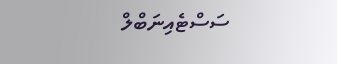ސަސްޓެއިނަބްލް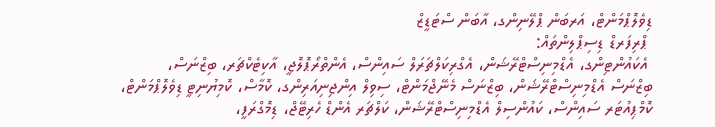ޑިވެލޮޕްމަންޓް، އަރބަން ޕްލޭނިންގ، އާބަން ސްޓަޑީޒް
 ޕްރިފަރޑް ޑިސިޕްލިންތައް:
 އެކައުންޓިންގ، އެޑްމިނިސްޓްރޭޝަން، އެގްރިކަލްޗަރަލް ސައިންސް، އެންތްރޯޕޮލޮޖީ، އާކިޓެކްޗަރ، ބިޒްނަސް، ބިޒްނަސް އެޑްމިނިސްޓްރޭޝަން، ބިޒްނަސް މެނޭޖްމަންޓް، ސިވިލް އިންޖިނިއަރިންގ، ކޮމާސް، ކޮމިޔުނިޓީ ޑިވެލޮޕްމަންޓް، ކޮމްޕިއުޓަރ ސައިންސް، ކައުންސިލް އެޑްމިނިސްޓްރޭޝަން، ކަލްޗަރ އެންޑް ހެރިޓޭޖް، ޑިމޮގްރަފީ،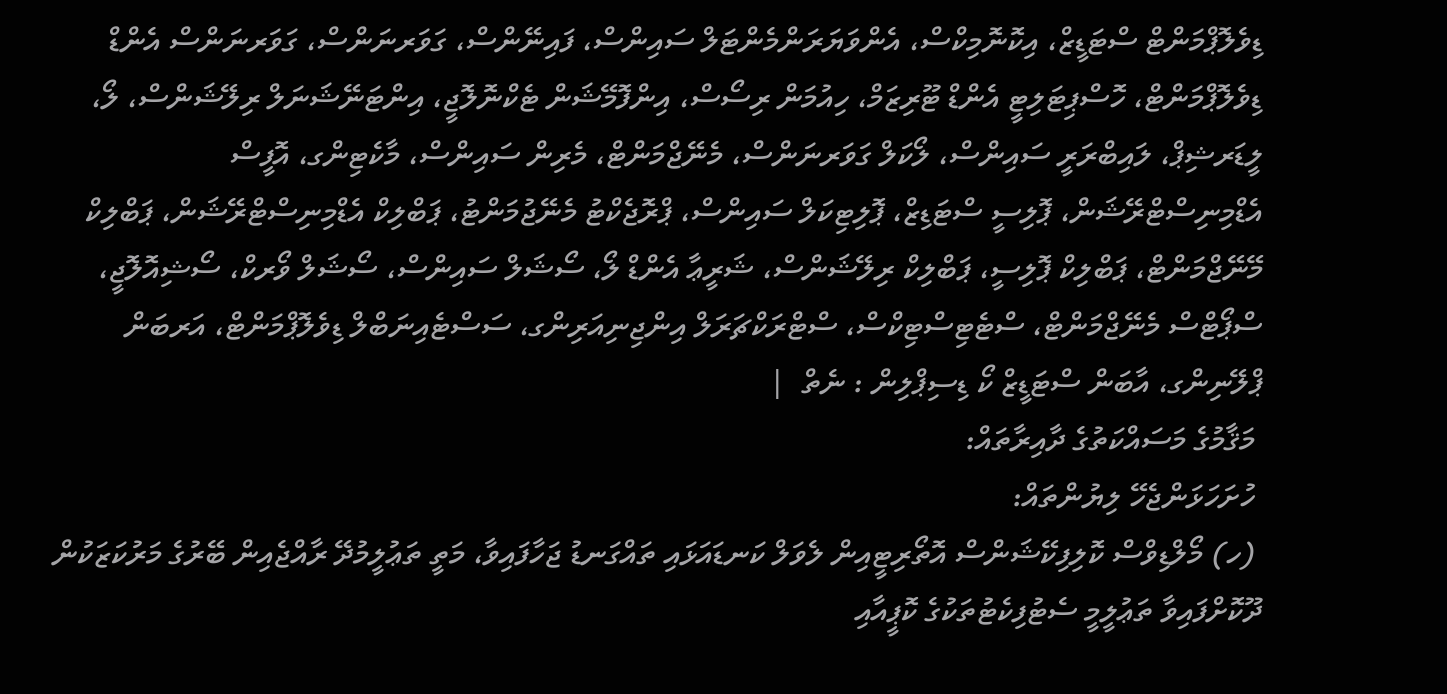ޑިވެލޮޕްމަންޓް ސްޓަޑީޒް، އިކޮނޮމިކްސް، އެންވަޔަރަންމެންޓަލް ސައިންސް، ފައިނޭންސް، ގަވަރނަންސް، ގަވަރނަންސް އެންޑް ޑިވެލޮޕްމަންޓް، ހޮސްޕިޓަލިޓީ އެންޑް ޓޫރިޒަމް، ހިއުމަން ރިސޯސް، އިންފޮމޭޝަން ޓެކްނޮލޮޖީ، އިންޓަނޭޝަނަލް ރިލޭޝަންސް، ލޯ، ލީޑަރޝިޕް، ލައިބްރަރީ ސައިންސް، ލޯކަލް ގަވަރނަންސް، މެނޭޖްމަންޓް، މެރިން ސައިންސް، މާކެޓިންގ، އޮފީސް އެޑްމިނިސްޓްރޭޝަން، ޕޮލިސީ ސްޓަޑިޒް، ޕޮލިޓިކަލް ސައިންސް، ޕްރޮޖެކްޓު މެނޭޖުމަންޓު، ޕަބްލިކް އެޑްމިނިސްޓްރޭޝަން، ޕަބްލިކް މޭނޭޖްމަންޓް، ޕަބްލިކް ޕޮލިސީ، ޕަބްލިކް ރިލޭޝަންސް، ޝަރީޢާ އެންޑް ލޯ، ސޯޝަލް ސައިންސް، ސޯޝަލް ވޯރކް، ސޯޝިއޮލޮޖީ، ސްޕޯޓްސް މެނޭޖްމަންޓް، ސްޓެޓިސްޓިކްސް، ސްޓްރަކްޗަރަލް އިންޖިނިއަރިންގ، ސަސްޓެއިނަބްލް ޑިވެލޮޕްމަންޓް، އަރބަން ޕްލޭނިންގ، އާބަން ސްޓަޑީޒް ކޯ ޑިސިޕްލިން : ނެތް  |
 މަޤާމުގެ މަސައްކަތުގެ ދާއިރާތައް:
 ހުށަހަޅަންޖެހޭ ލިޔުންތައް:
 (ހ) މޯލްޑިވްސް ކޮލިފިކޭޝަންސް އޮތޯރިޓީއިން ލެވަލް ކަނޑައަޅައި ތައްގަނޑު ޖަހާފައިވާ، މަތީ ތަޢުލީމުދޭ ރާއްޖެއިން ބޭރުގެ މަރުކަޒަކުން ދޫކޮށްފައިވާ ތަޢުލީމީ ސެޓުފިކެޓުތަކުގެ ކޮޕީއާއި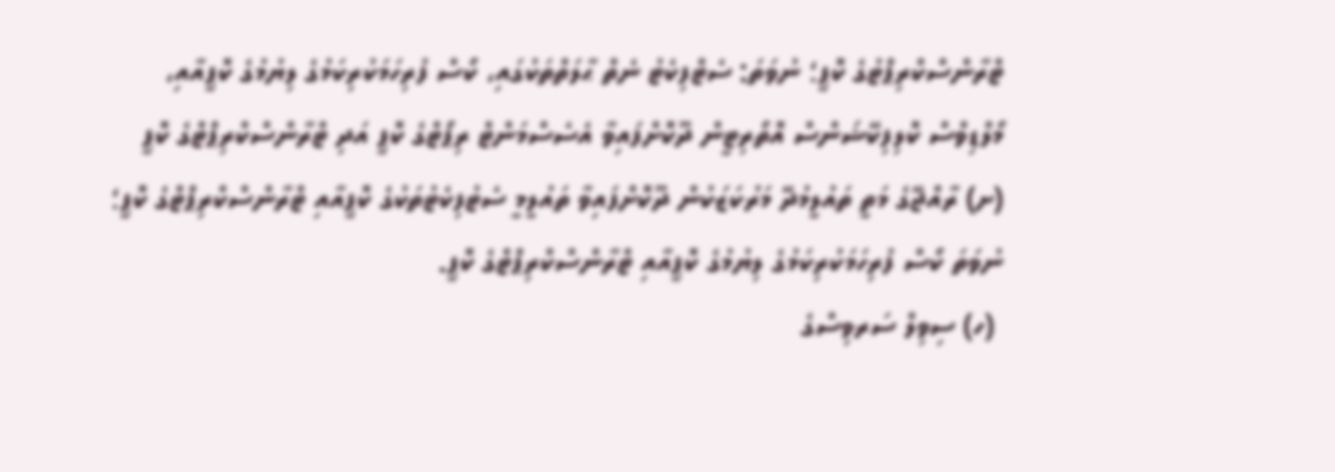ޓްރާންސްކްރިޕްޓުގެ ކޮޕީ؛ ނުވަތަ: ސެޓްފިކެޓު ނެތް ޙާލަތްތަކުގައި، ކޯސް ފުރިހަމަކުރިކަމުގެ ލިޔުމުގެ ކޮޕީއާއި، މޯލްޑިވްސް ކޮލިފިކޭޝަންސް އޮތޯރިޓީން ދޫކޮށްފައިވާ އެސެސްމަންޓް ރިޕޯޓްގެ ކޮޕީ އަދި ޓްރާންސްކްރިޕްޓްގެ ކޮޕީ (ށ) ރާއްޖޭގެ މަތީ ތައުލީމުދޭ މަރުކަޒަކުން ދޫކޮށްފައިވާ ތައުލީމީ ސެޓުފިކެޓުތަކުގެ ކޮޕީއާއި ޓްރާންސްކްރިޕްޓްގެ ކޮޕީ؛ ނުވަތަ ކޯސް ފުރިހަމަކުރިކަމުގެ ލިޔުމުގެ ކޮޕީއާއި ޓްރާންސްކްރިޕްޓްގެ ކޮޕީ.
 (ހ) ސިވިލް ސަރވިސްގެ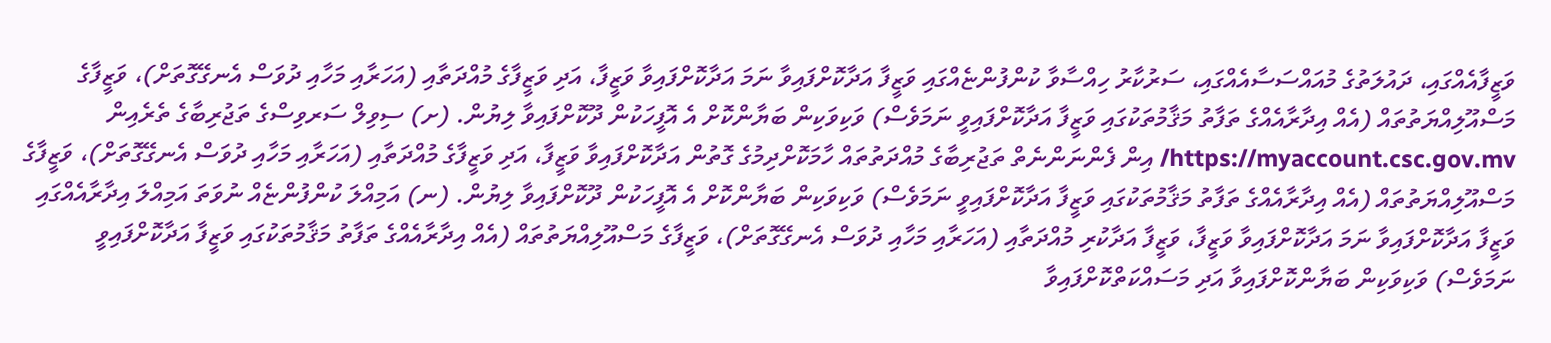ވަޒީފާއެއްގައި، ދައުލަތުގެ މުއައްސަސާއެއްގައި، ސަރުކާރު ހިއްސާވާ ކުންފުންޏެއްގައި ވަޒީފާ އަދާކޮށްފައިވާ ނަމަ އަދާކޮށްފައިވާ ވަޒީފާ، އަދި ވަޒީފާގެ މުއްދަތާއި (އަހަރާއި މަހާއި ދުވަސް އެނގޭގޮތަށް)، ވަޒީފާގެ މަސްއޫލިއްޔަތުތައް (އެއް އިދާރާއެއްގެ ތަފާތު މަޤާމުތަކުގައި ވަޒީފާ އަދާކޮށްފައިވީ ނަމަވެސް) ވަކިވަކިން ބަޔާންކޮށް އެ އޮފީހަކުން ދޫކޮށްފައިވާ ލިޔުން. (ށ) ސިވިލް ސަރވިސްގެ ތަޖުރިބާގެ ތެރެއިން https://myaccount.csc.gov.mv/ އިން ފެންނަންނެތް ތަޖުރިބާގެ މުއްދަތުތައް ހާމަކޮށްދިމުގެ ގޮތުން އަދާކޮށްފައިވާ ވަޒީފާ، އަދި ވަޒީފާގެ މުއްދަތާއި (އަހަރާއި މަހާއި ދުވަސް އެނގޭގޮތަށް)، ވަޒީފާގެ މަސްއޫލިއްޔަތުތައް (އެއް އިދާރާއެއްގެ ތަފާތު މަޤާމުތަކުގައި ވަޒީފާ އަދާކޮށްފައިވީ ނަމަވެސް) ވަކިވަކިން ބަޔާންކޮށް އެ އޮފީހަކުން ދޫކޮށްފައިވާ ލިޔުން. (ނ) އަމިއްލަ ކުންފުންޏެއް ނުވަތަ އަމިއްލަ އިދާރާއެއްގައި ވަޒީފާ އަދާކޮށްފައިވާ ނަމަ އަދާކޮށްފައިވާ ވަޒީފާ، ވަޒީފާ އަދާކުރި މުއްދަތާއި (އަހަރާއި މަހާއި ދުވަސް އެނގޭގޮތަށް)، ވަޒީފާގެ މަސްއޫލިއްޔަތުތައް (އެއް އިދާރާއެއްގެ ތަފާތު މަޤާމުތަކުގައި ވަޒީފާ އަދާކޮށްފައިވީ ނަމަވެސް) ވަކިވަކިން ބަޔާންކޮށްފައިވާ އަދި މަސައްކަތްކޮށްފައިވާ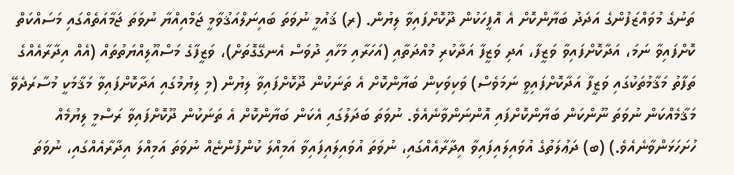ތަނުގެ މުވައްޒަފުންގެ އަދަދު ބަޔާންކޮށް އެ އޮފީހަކުން ދޫކޮށްފައިވާ ލިޔުން. (ރ) ޤައުމީ ނުވަތަ ބައިނަލްއަޤުވާމީ ޖަމްއިއްޔާ ނުވަތަ ޖަމާއަތެއްގައި މަސައްކަތް ކޮށްފައިވާ ނަމަ، އަދާކޮށްފައިވާ ވަޒީފާ، އަދި ވަޒީފާ އަދާކުރި މުއްދަތާއި (އަހަރާއި މަހާއި ދުވަސް އެނގޭގޮތަށް)، ވަޒީފާގެ މަސްއޫލިއްޔަތުތައް (އެއް އިދާރާއެއްގެ ތަފާތު މަޤާމުތަކުގައި ވަޒީފާ އަދާކޮށްފައިވީ ނަމަވެސް) ވަކިވަކިން ބަޔާންކޮށް އެ ތަނަކުން ދޫކޮށްފައިވާ ލިޔުން (މި ލިޔުމުގައި އަދާކޮށްފައިވާ މަޤާމަކީ މުސާރަދެވޭ މަޤާމެއްކަން ނުވަތަ ނޫންކަން ބަޔާންކޮށްފައި އޮންނަންވާނެއެވެ. ނުވަތަ ބަދަލުގައި އެކަން ބަޔާންކޮށް އެ ތަނަކުން ދޫކޮށްފައިވާ ރަސްމީ ލިޔުމެއް ހުށަހަޅަންވާނެއެވެ.) (ބ) ދަޢުލަތުގެ އުވައިލައިފައިވާ އިދާރާއެއްގައި، ނުވަތަ އުވައިލައިފައިވާ އަމިއްލަ ކުންފުންޏެއް ނުވަތަ އަމިއްލަ އިދާރާއެއްގައި، ނުވަތަ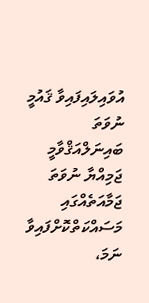އުވައިލައިފައިވާ ޤައުމީ ނުވަތަ ބައިނަލްއަޤްވާމީ ޖަމިއްޔާ ނުވަތަ ޖަމާއަތެއްގައި މަސައްކަތްކޮށްފައިވާ ނަމަ،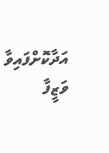އަދާކޮށްފައިވާ ވަޒީފާ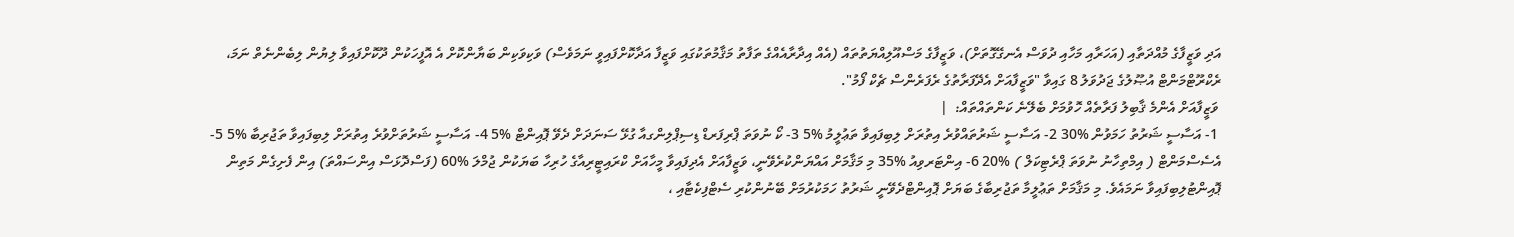އަދި ވަޒީފާގެ މުއްދަތާއި (އަހަރާއި މަހާއި ދުވަސް އެނގޭގޮތަށް)، ވަޒީފާގެ މަސްއޫލިއްޔަތުތައް (އެއް އިދާރާއެއްގެ ތަފާތު މަޤާމުތަކުގައި ވަޒީފާ އަދާކޮށްފައިވީ ނަމަވެސް) ވަކިވަކިން ބަޔާންކޮށް އެ އޮފީހަކުން ދޫކޮށްފައިވާ ލިޔުން ލިބެންނެތް ނަމަ، ރެކްރޫޓްމަންޓް އުޞޫލުގެ ޖަދުވަލު 8 ގައިވާ "ވަޒީފާއަށް އެދޭފަރާތުގެ ރެފަރެންސް ޗެކް ފޯމު".
 ވަޒީފާއަށް އެންމެ ޤާބިލު ފަރާތެއް ހޮވުމަށް ބެލޭނެ ކަންތައްތައް:  |
 1- އަސާސީ ޝަރުތު ހަމަވުން %30 2- އަސާސީ ޝަރުތައްވުރެ އިތުރަށް ލިބިފައިވާ ތަޢުލީމު %5 3- ކޯ ނުވަތަ ޕްރިފަރޑް ޑިސިޕްލިންގއާ ގުޅޭ ސަނަދަށް ދެވޭ ޕޮއިންޓް %5 4- އަސާސީ ޝަރުތަށްވުރެ އިތުރަށް ލިބިފައިވާ ތަޖުރިބާ %5 5- އެސެސްމަންޓް ( އިމްތިހާނު ނުވަތަ ޕްރެޓިކަލް ) %20 6- އިންޓަރވިއު %35 މި މަޤާމަށް އައްޔަންކުރެވޭނީ، ވަޒީފާއަށް އެދިފައިވާ މީހާއަށް ކްރައިޓީރިއާގެ ހުރިހާ ބަޔަކުން ޖުމްލަ %60 (ފަސްދޮޅަސް އިންސައްތަ) އިން ފެށިގެން މަތިން ޕޮއިންޓުލިބިފައިވާ ނަމައެވެ. މި މަޤާމަށް ތަޢުލީމާ ތަޖުރިބާގެ ބަޔަށް ޕޮއިންޓްދެވޭނީ ޝަރުތު ހަމަކުރުމަށް ބޭނުންކުރި ސެޓްފިކެޓާއި ،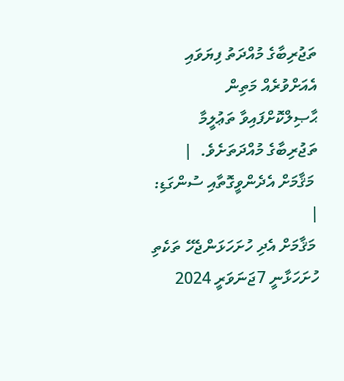ތަޖުރިބާގެ މުއްދަތު ފިޔަވައި އެއަށްވުރެއް މަތިން ޙާޞިލްކޮށްފައިވާ ތަޢުލީމާ ތަޖުރިބާގެ މުއްދަތަށެވެ.  |
 މަޤާމަށް އެދެންވީގޮތާއި ސުންގަޑި:  |
 މަޤާމަށް އެދި ހުށަހަޅަންޖެހޭ ތަކެތި ހުށަހަޅާނީ 7ޖަނަވަރީ 2024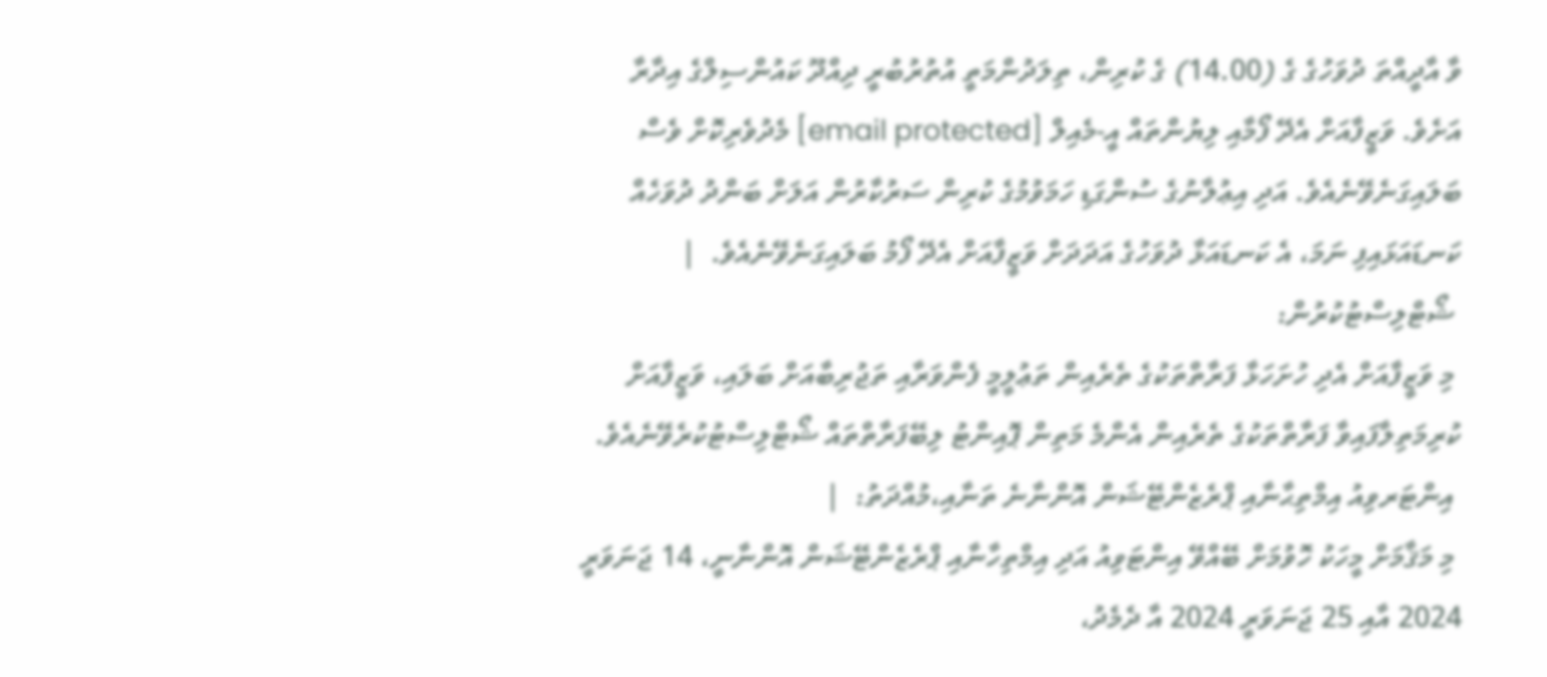ވާ އާދީއްތަ ދުވަހުގެ ގެ (14.00) ގެ ކުރިން، ތިލަދުންމަތީ އުތުރުބުރީ ދިއްދޫ ކައުންސިލްގެ އިދާރާ އަށެވެ. ވަޒީފާއަށް އެދޭ ފޯމާއި ލިޔުންތައް އީ-މެއިލް [email protected] މެދުވެރިކޮށް ވެސް ބަލައިގަނެވޭނެއެވެ. އަދި އިޢުލާނުގެ ސުންގަޑި ހަމަވުމުގެ ކުރިން ސަރުކާރުން އަލަށް ބަންދު ދުވަހެއް ކަނޑައަޅައިފި ނަމަ، އެ ކަނޑައަޅާ ދުވަހުގެ އަދަދަށް ވަޒީފާއަށް އެދޭ ފޯމު ބަލައިގަނެވޭނެއެވެ.  |
 ޝޯޓްލިސްޓުކުރުން:
 މި ވަޒީފާއަށް އެދި ހުށަހަޅާ ފަރާތްތަކުގެ ތެރެއިން ތަޢުލީމީ ފެންވަރާއި ތަޖުރިބާއަށް ބަލައި، ވަޒީފާއަށް ކުރިމަތިލާފައިވާ ފަރާތްތަކުގެ ތެރެއިން އެންމެ މަތިން ޕޮއިންޓު ލިބޭފަރާތްތައް ޝޯޓްލިސްޓުކުރެވޭނެއެވެ.
 އިންޓަރވިއު އިމްތިޙާނާއި ޕްރެޒެންޓޭޝަން އޮންނާނެ ތަނާއި،މުއްދަތު:  |
 މި މަޤާމަށް މީހަކު ހޮވުމަށް ބޭއްވޭ އިންޓަވިއު އަދި އިމްތިހާނާއި ޕްރެޒެންޓޭޝަން އޮންނާނީ، 14 ޖަނަވަރީ 2024 އާއި 25 ޖަނަވަރީ 2024 އާ ދެމެދު،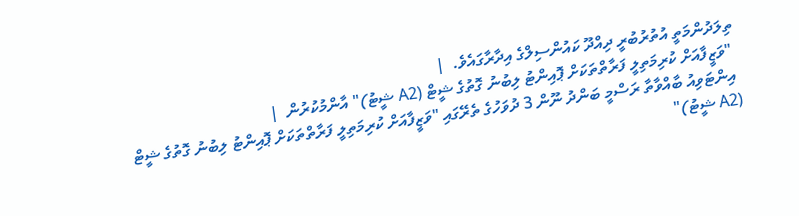ތިލަދުންމަތީ އުތުރުބުރީ ދިއްދޫ ކައުންސިލްގެ އިދާރާގައެވެ.  |
 "ވަޒީފާއަށް ކުރިމަތިލީ ފަރާތްތަކަށް ޕޮއިންޓު ލިބުނު ގޮތުގެ ޝީޓް (A2 ޝީޓު)" އާންމުކުރުން  |
 އިންޓަވިއު ބާއްވާތާ ރަސްމީ ބަންދު ނޫން 3 ދުވަހުގެ ތެރޭގައި "ވަޒީފާއަށް ކުރިމަތިލީ ފަރާތްތަކަށް ޕޮއިންޓު ލިބުނު ގޮތުގެ ޝީޓް (A2 ޝީޓު)"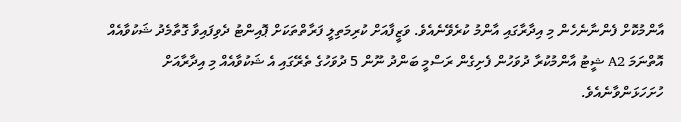އާންމުކޮށް ފެންނާނެހެން މި އިދާރާގައި އާންމު ކުރެވޭނެއެވެ. ވަޒީފާއަށް ކުރިމަތިލީ ފަރާތްތަކަށް ޕޮއިންޓު ދެވިފައިވާ ގޮތާމެދު ޝަކުވާއެއް އޮތްނަމަ A2 ޝީޓު އާންމުކުރާ ދުވަހުން ފެށިގެން ރަސްމީ ބަންދު ނޫން 5 ދުވަހުގެ ތެރޭގައި އެ ޝަކުވާއެއް މި އިދާރާއަށް ހުށަހަޅަންވާނެއެވެ.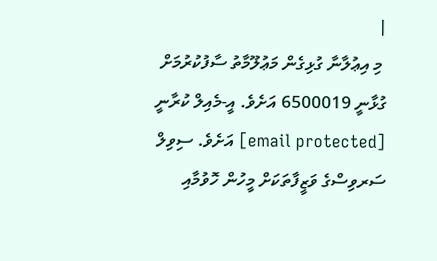|
 މި އިޢުލާނާ ގުޅިގެން މަޢުލޫމާތު ސާފުކުރުމަށް ގުޅާނީ 6500019 އަށެވެ. އީ-މެއިލް ކުރާނީ [email protected] އަށެވެ. ސިވިލް ސަރވިސްގެ ވަޒީފާތަކަށް މީހުން ހޮވުމާއި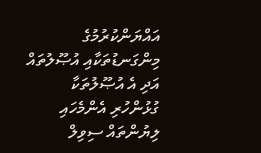އައްޔަންކުރުމުގެ މިންގަނޑުތަކާއި އުޞޫލުތައް އަދި އެ އުޞޫލުތަކާ ގުޅުންހުރި އެންމެހައި ލިޔުންތައް ސިވިލް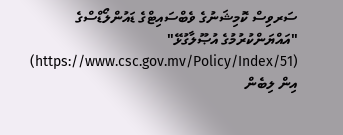ސަރވިސް ކޮމިޝަނުގެ ވެބްސައިޓްގެ ޑައުންލޯޑްސްގެ "އައްޔަންކުރުމުގެ އުޞޫލާގުޅޭ" (https://www.csc.gov.mv/Policy/Index/51) އިން ލިބެން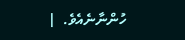ހުންނާނެއެވެ.  |